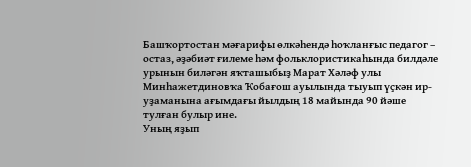Башҡортостан мәғарифы өлкәһендә һоҡланғыс педагог – остаз, әҙәбиәт ғилеме һәм фольклористикаһында билдәле урынын биләгән яҡташыбыҙ Марат Хәләф улы Минһажетдиновҡа Ҡобағош ауылында тыуып үҫкән ир-уҙаманына ағымдағы йылдың 18 майында 90 йәше тулған булыр ине.
Уның яҙып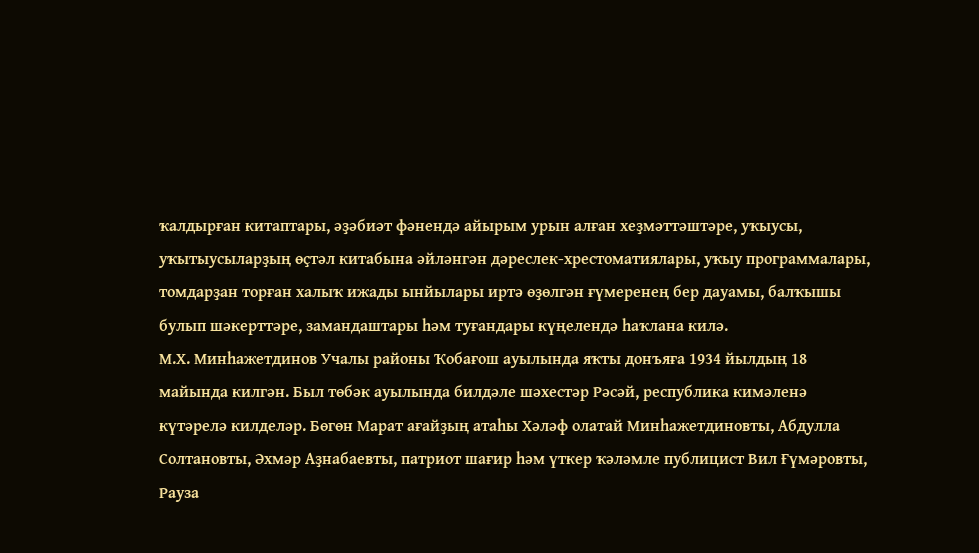ҡалдырған китаптары, әҙәбиәт фәнендә айырым урын алған хеҙмәттәштәре, уҡыусы, уҡытыусыларҙың өҫтәл китабына әйләнгән дәреслек-хрестоматиялары, уҡыу программалары, томдарҙан торған халыҡ ижады ынйылары иртә өҙөлгән ғүмеренең бер дауамы, балҡышы булып шәкерттәре, замандаштары һәм туғандары күңелендә һаҡлана килә.
М.Х. Минһажетдинов Учалы районы Ҡобағош ауылында яҡты донъяға 1934 йылдың 18 майында килгән. Был төбәк ауылында билдәле шәхестәр Рәсәй, республика кимәленә күтәрелә килделәр. Бөгөн Марат ағайҙың атаһы Хәләф олатай Минһажетдиновты, Абдулла Солтановты, Әхмәр Аҙнабаевты, патриот шағир һәм үткер ҡәләмле публицист Вил Ғүмәровты, Рауза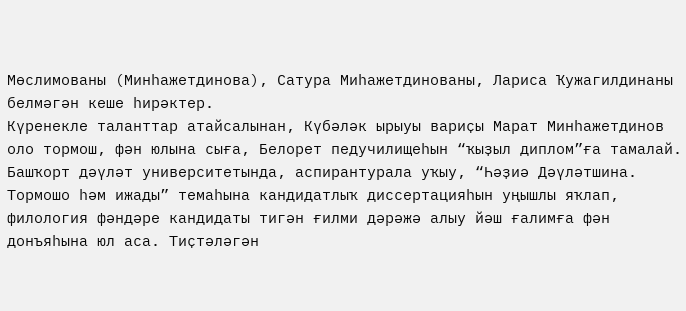Мөслимованы (Минһажетдинова), Сатура Миһажетдинованы, Лариса Ҡужагилдинаны белмәгән кеше һирәктер.
Күренекле таланттар атайсалынан, Күбәләк ырыуы вариҫы Марат Минһажетдинов оло тормош, фән юлына сыға, Белорет педучилищеһын “ҡыҙыл диплом”ға тамалай. Башҡорт дәүләт университетында, аспирантурала уҡыу, “Һәҙиә Дәүләтшина. Тормошо һәм ижады” темаһына кандидатлыҡ диссертацияһын уңышлы яҡлап, филология фәндәре кандидаты тигән ғилми дәрәжә алыу йәш ғалимға фән донъяһына юл аса. Тиҫтәләгән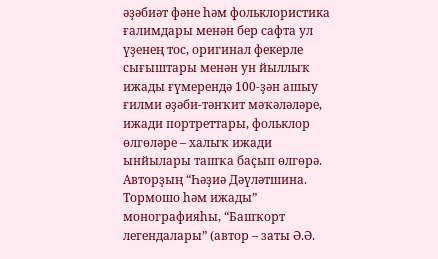әҙәбиәт фәне һәм фольклористика ғалимдары менән бер сафта ул үҙенең тос, оригинал фекерле сығыштары менән ун йыллыҡ ижады ғүмерендә 100-ҙән ашыу ғилми әҙәби-тәнҡит мәҡәләләре, ижади портреттары, фольклор өлгөләре – халыҡ ижади ынйылары ташҡа баҫып өлгөрә.
Авторҙың “Һәҙиә Дәүләтшина. Тормошо һәм ижады” монографияһы, “Башҡорт легендалары” (автор – заты Ә.Ә.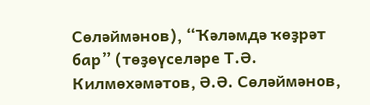Сөләймәнов), “Ҡәләмдә ҡөҙрәт бар” (төҙөүселәре Т.Ә. Килмөхәмәтов, Ә.Ә. Сөләймәнов,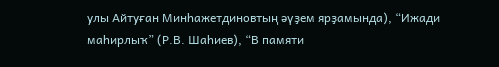улы Айтуған Минһажетдиновтың әүҙем ярҙамында), “Ижади маһирлыҡ” (Р.В. Шаһиев), “В памяти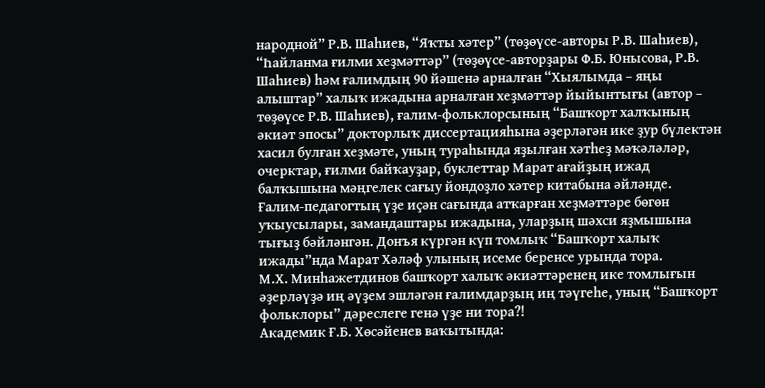народной” Р.В. Шаһиев, “Яҡты хәтер” (төҙөүсе-авторы Р.В. Шаһиев), “Һайланма ғилми хеҙмәттәр” (төҙөүсе-авторҙары Ф.Б. Юнысова, Р.В. Шаһиев) һәм ғалимдың 90 йәшенә арналған “Хыялымда – яңы алыштар” халыҡ ижадына арналған хеҙмәттәр йыйынтығы (автор – төҙөүсе Р.В. Шаһиев), ғалим-фольклорсының “Башҡорт халҡының әкиәт эпосы” докторлыҡ диссертацияһына әҙерләгән ике ҙур бүлектән хасил булған хеҙмәте, уның тураһында яҙылған хәтһеҙ мәҡәләләр, очерктар, ғилми байҡауҙар, буклеттар Марат ағайҙың ижад балҡышына мәңгелек сағыу йондоҙло хәтер китабына әйләнде.
Ғалим-педагогтың үҙе иҫән сағында атҡарған хеҙмәттәре бөгөн уҡыусылары, замандаштары ижадына, уларҙың шәхси яҙмышына тығыҙ бәйләнгән. Донъя күргән күп томлыҡ “Башҡорт халыҡ ижады”нда Марат Хәләф улының исеме беренсе урында тора.
М.Х. Минһажетдинов башҡорт халыҡ әкиәттәренең ике томлығын әҙерләүҙә иң әүҙем эшләгән ғалимдарҙың иң тәүгеһе, уның “Башҡорт фольклоры” дәреслеге генә үҙе ни тора?!
Академик Ғ.Б. Хөсәйенев ваҡытында: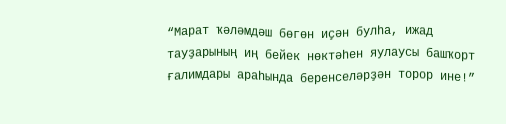“Марат ҡәләмдәш бөгөн иҫән булһа, ижад тауҙарының иң бейек нөктәһен яулаусы башҡорт ғалимдары араһында беренселәрҙән торор ине!”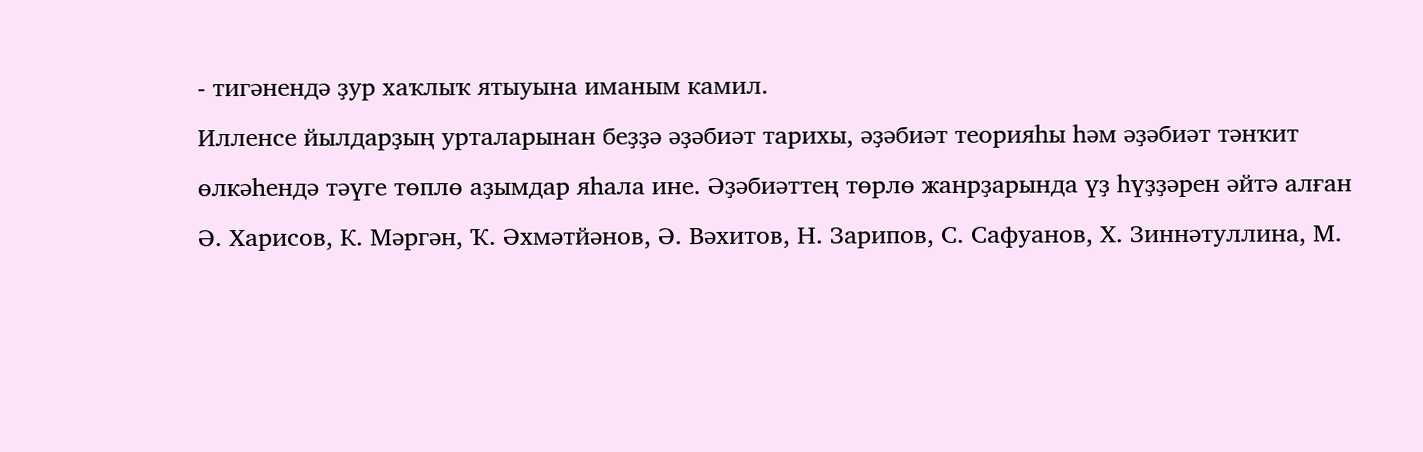- тигәнендә ҙур хаҡлыҡ ятыуына иманым камил.
Илленсе йылдарҙың урталарынан беҙҙә әҙәбиәт тарихы, әҙәбиәт теорияһы һәм әҙәбиәт тәнҡит өлкәһендә тәүге төплө аҙымдар яһала ине. Әҙәбиәттең төрлө жанрҙарында үҙ һүҙҙәрен әйтә алған Ә. Харисов, К. Мәргән, Ҡ. Әхмәтйәнов, Ә. Вәхитов, Н. Зарипов, С. Сафуанов, Х. Зиннәтуллина, М.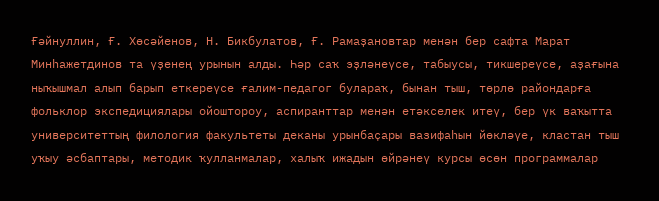Ғәйнуллин, Ғ. Хөсәйенов, Н. Бикбулатов, Ғ. Рамаҙановтар менән бер сафта Марат Минһажетдинов та үҙенең урынын алды. Һәр саҡ эҙләнеүсе, табыусы, тикшереүсе, аҙағына ныҡышмал алып барып еткереүсе ғалим-педагог булараҡ, бынан тыш, төрлө райондарға фольклор экспедициялары ойоштороу, аспиранттар менән етәкселек итеү, бер үк ваҡытта университеттың филология факультеты деканы урынбаҫары вазифаһын йөкләүе, кластан тыш уҡыу әсбаптары, методик ҡулланмалар, халыҡ ижадын өйрәнеү курсы өсөн программалар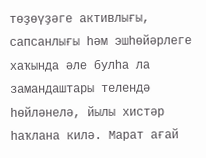төҙөүҙәге активлығы, сапсанлығы һәм эшһөйәрлеге хаҡында әле булһа ла замандаштары телендә һөйләнелә, йылы хистәр һаҡлана килә. Марат ағай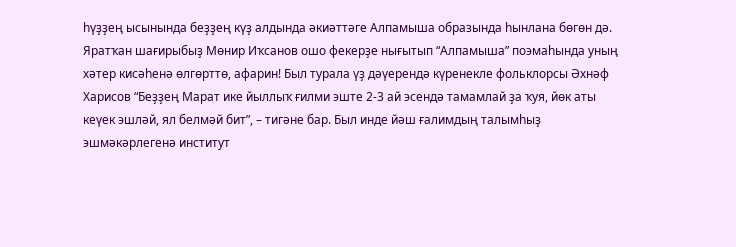һүҙҙең ысынында беҙҙең күҙ алдында әкиәттәге Алпамыша образында һынлана бөгөн дә. Яратҡан шағирыбыҙ Мөнир Иҡсанов ошо фекерҙе нығытып “Алпамыша” поэмаһында уның хәтер кисәһенә өлгөрттө, афарин! Был турала үҙ дәүерендә күренекле фольклорсы Әхнәф Харисов “Беҙҙең Марат ике йыллыҡ ғилми эште 2-3 ай эсендә тамамлай ҙа ҡуя, йөк аты кеүек эшләй, ял белмәй бит”, – тигәне бар. Был инде йәш ғалимдың талымһыҙ эшмәкәрлегенә институт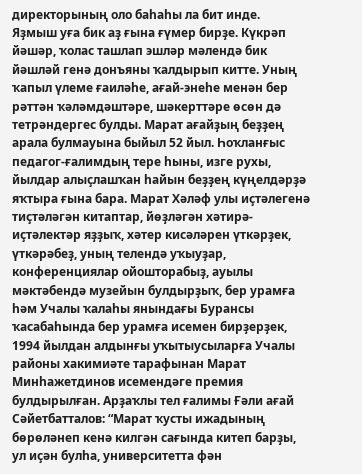директорының оло баһаһы ла бит инде.
Яҙмыш уға бик аҙ ғына ғүмер бирҙе. Күкрәп йәшәр, ҡолас ташлап эшләр мәлендә бик йәшләй генә донъяны ҡалдырып китте. Уның ҡапыл үлеме ғаиләһе, ағай-энеһе менән бер рәттән ҡәләмдәштәре, шәкерттәре өсөн дә тетрәндергес булды. Марат ағайҙың беҙҙең арала булмауына быйыл 52 йыл. Һоҡланғыс педагог-ғалимдың тере һыны, изге рухы, йылдар алыҫлашҡан һайын беҙҙең күңелдәрҙә яҡтыра ғына бара. Марат Хәләф улы иҫтәлегенә тиҫтәләгән китаптар, йөҙләгән хәтирә-иҫтәлектәр яҙҙыҡ, хәтер кисәләрен үткәрҙек, үткәрәбеҙ, уның телендә уҡыуҙар, конференциялар ойошторабыҙ, ауылы мәктәбендә музейын булдырҙыҡ, бер урамға һәм Учалы ҡалаһы янындағы Бурансы ҡасабаһында бер урамға исемен бирҙерҙек, 1994 йылдан алдынғы уҡытыусыларға Учалы районы хакимиәте тарафынан Марат Минһажетдинов исемендәге премия булдырылған. Арҙаҡлы тел ғалимы Ғәли ағай Сәйетбатталов: “Марат ҡусты ижадының бөрөләнеп кенә килгән сағында китеп барҙы, ул иҫән булһа, университетта фән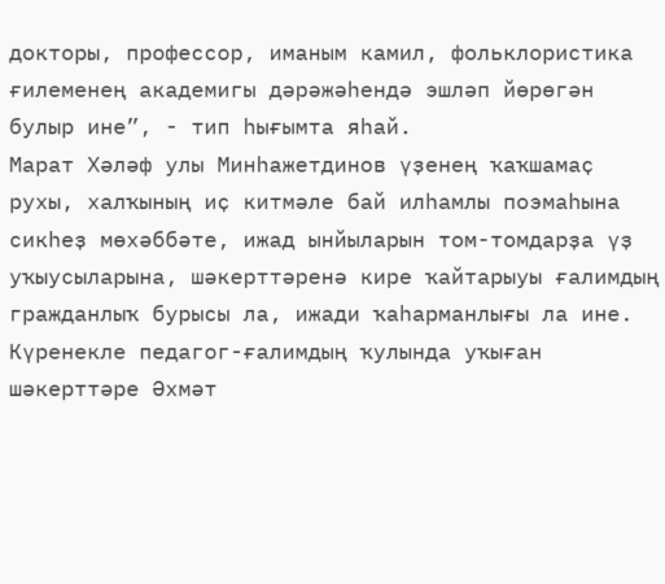докторы, профессор, иманым камил, фольклористика ғилеменең академигы дәрәжәһендә эшләп йөрөгән булыр ине”, - тип һығымта яһай.
Марат Хәләф улы Минһажетдинов үҙенең ҡаҡшамаҫ рухы, халҡының иҫ китмәле бай илһамлы поэмаһына сикһеҙ мөхәббәте, ижад ынйыларын том-томдарҙа үҙ уҡыусыларына, шәкерттәренә кире ҡайтарыуы ғалимдың гражданлыҡ бурысы ла, ижади ҡаһарманлығы ла ине. Күренекле педагог-ғалимдың ҡулында уҡыған шәкерттәре Әхмәт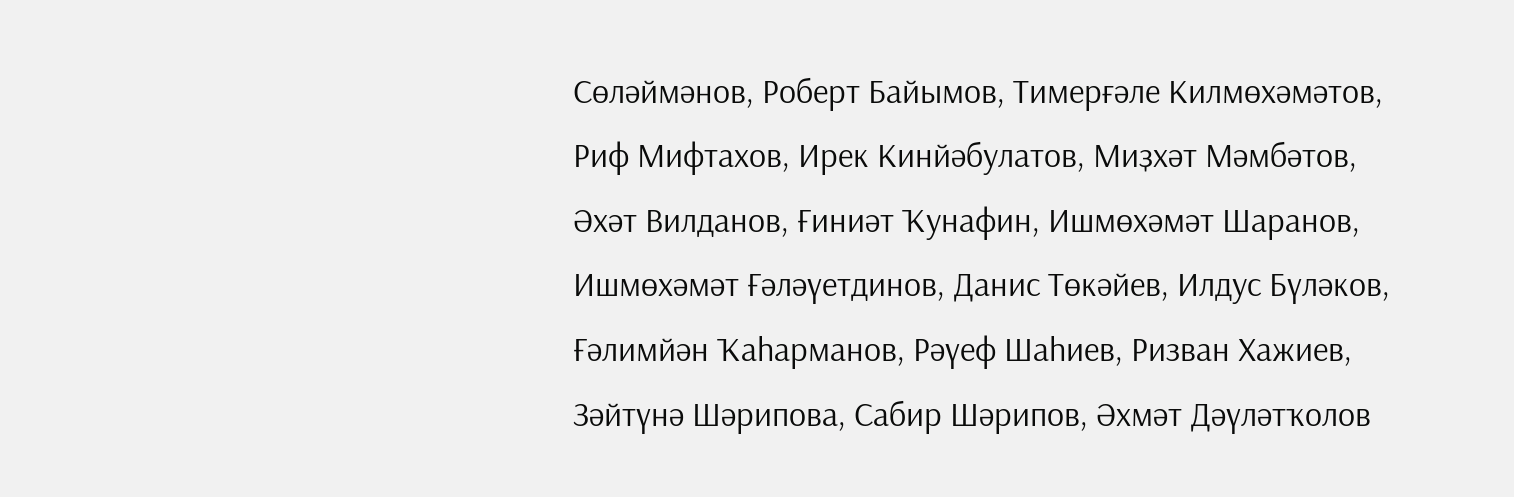Сөләймәнов, Роберт Байымов, Тимерғәле Килмөхәмәтов, Риф Мифтахов, Ирек Кинйәбулатов, Миҙхәт Мәмбәтов, Әхәт Вилданов, Ғиниәт Ҡунафин, Ишмөхәмәт Шаранов, Ишмөхәмәт Ғәләүетдинов, Данис Төкәйев, Илдус Бүләков, Ғәлимйән Ҡаһарманов, Рәүеф Шаһиев, Ризван Хажиев, Зәйтүнә Шәрипова, Сабир Шәрипов, Әхмәт Дәүләтҡолов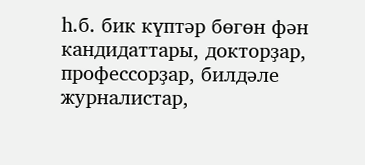һ.б. бик күптәр бөгөн фән кандидаттары, докторҙар, профессорҙар, билдәле журналистар,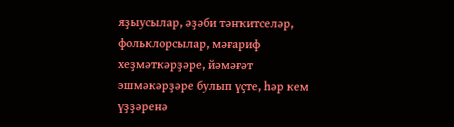яҙыусылар, әҙәби тәнҡитселәр, фольклорсылар, мәғариф хеҙмәткәрҙәре, йәмәғәт эшмәкәрҙәре булып үҫте, һәр кем үҙҙәренә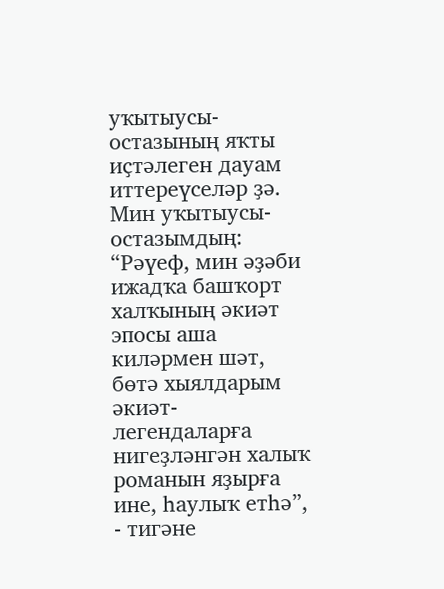уҡытыусы-остазының яҡты иҫтәлеген дауам иттереүселәр ҙә. Мин уҡытыусы-остазымдың: “Рәүеф, мин әҙәби ижадҡа башҡорт халҡының әкиәт эпосы аша киләрмен шәт, бөтә хыялдарым әкиәт-легендаларға нигеҙләнгән халыҡ романын яҙырға ине, һаулыҡ етһә”, - тигәне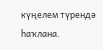күңелем түрендә һаҡлана.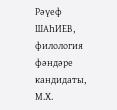Рәүеф ШАҺИЕВ,
филология фәндәре кандидаты,
М.Х.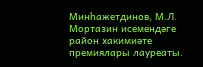Минһажетдинов, М.Л. Мортазин исемендәге район хакимиәте премиялары лауреаты.